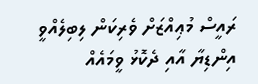ރައީސް މުޢިއްޒަށް ވެރިކަން ލިބިލެއްވީ އިންޑިޔާ އާއި ދެކޮޅު ވީމައެއް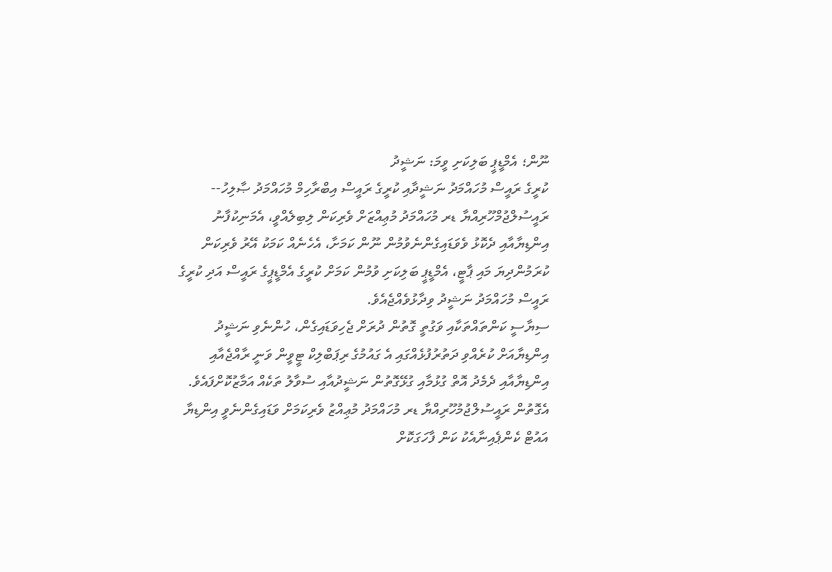ނޫން؛ އެމްޑީޕީ ބަލިކަށި ވީމަ: ނަޝީދު
ކުރީގެ ރައީސް މުހައްމަދު ނަޝީދާއި ކުރީގެ ރައީސް އިބްރާހިމް މުހައްމަދު ޞާލިހު--
ރައީސުލްޖުމްހޫރިއްޔާ ޑރ މުހައްމަދު މުޢިއްޒަށް ވެރިކަން ލިބިލެއްވީ، އެމަނިކުފާނު އިންޑިޔާއާއި ދެކޮޅު ވެވަޑައިގެންނެވުމުން ނޫން ކަމަށާ، އެހެނެއް ކަމަކު އޭރު ވެރިކަން ކުރަމުންދިޔަ މައި ޕާޓީ، އެމްޑީޕީ ބަލިކަށި ވުމުން ކަމަށް ކުރީގެ އެމްޑީޕީގެ ރައީސް އަދި ކުރީގެ ރައީސް މުހައްމަދު ނަޝީދު ވިދާޅުވެއްޖެއެވެ.
ސިޔާސީ ކަންތައްތަކާއި ވަގުތީ ގޮތުން ދުރަށް ޖެހިވަޑައިގެން، ހުންނެވި ނަޝީދު އިންޑިޔާއަށް ކުރެއްވި ދަތުރުފުޅެއްގައި އެ ގައުމުގެ ރިޕަބްލިކް ޓީވީން ވަނީ ރާއްޖެއާއި އިންޑިޔާއާއި ދެމެދު އޮތް ގުޅުމާއި ގުޅޭގޮތުން ނަޝީދުއާއި ސުވާލު ތަކެއް އަމާޒުކޮށްފައެވެ.
އެގޮތުން ރައީސުލްޖުމުހޫރިއްޔާ ޑރ މުހައްމަދު މުޢިއްޒު ވެރިކަމަށް ވަޑައިގެންނެވީ އިންޑިޔާ އައުޓް ކެންޕެއިނާއެކު ކަން ފާހަގަކޮށް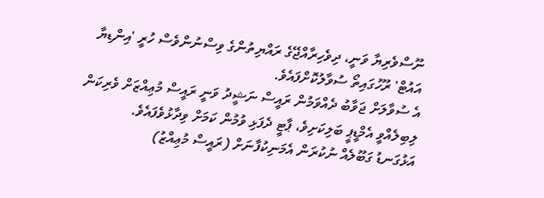ނޫސްވެރިޔާ ވަނީ، ދިވެހިރާއްޖޭގެ ރައްޔިތުންގެ ވިސްނުންވެސް ހުރީ 'އިންޑިޔާ އައުޓް' ރޫހުގައިތޯ ސުވާލުކޮށްފައެވެ.
އެ ސުވާލަށް ޖަވާބު ދެއްވަމުން ރައީސް ނަޝީދު ވަނީ ރައީސް މުޢިއްޒަށް ވެރިކަން ލިބިލެއްވީ އެމްޑީޕީ ބަލިކަށިވެ، ޕާޓީ ދެފަޅި ވުމުން ކަމަށް ވިދާޅުވެފައެވެ.
އަޅުގަނޑު ގަބޫލެއް ނުކުރަން އެމަނިކުފާނަށް (ރައީސް މުޢިއްޒު)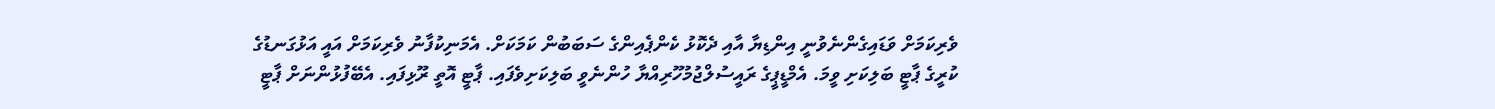ވެރިކަމަށް ވަޑައިގެންނެވުނީ އިންޑިޔާ އާއި ދެކޮޅު ކެންޕެއިންގެ ސަބަބުން ކަމަކަށް. އެމަނިކުފާނު ވެރިކަމަށް އައީ އަޅުގަނޑުގެ ކުރީގެ ޕާޓީ ބަލިކަށި ވީމަ. އެމްޑީޕީގެ ރައީސުލްޖުމުހޫރިއްޔާ ހުންނެވީ ބަލިކަށިވެފައި. ޕާޓީ އޮތީ ރޫޅިފައި. އެބޭފުޅުންނަށް ޕާޓީ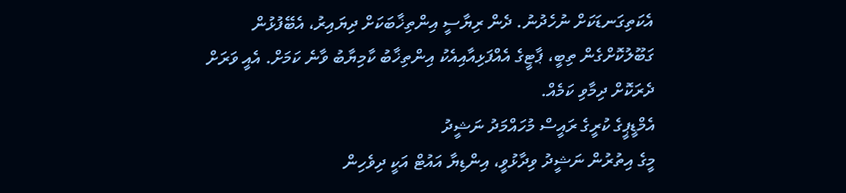އެކަތިގަނޑަކަށް ނުހެދުނު. ދެން ރިޔާސީ އިންތިޚާބަކަށް ދިޔައިރު، އެބޭފުޅުން ގަބޫލުކޮށްގެން ތިބީ، ޕާޓީގެ އެއްފަޅިއާއިއެކު އިންތިޚާބު ކާމިޔާބު ވާނެ ކަމަށް. އެއީ ވަރަށް ދެރަކޮށް ދިމާވި ކަމެއް.
އެމްޑީޕީގެ ކުރީގެ ރައީސް މުހައްމަދު ނަޝީދު
މީގެ އިތުރުން ނަޝީދު ވިދާޅުވީ، އިންޑިޔާ އައުޓް އަކީ ދިވެހިން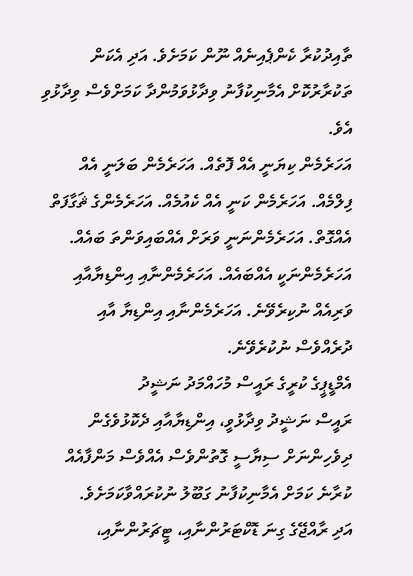ތާއިދުކުރާ ކެންޕެއިނެއް ނޫން ކަމަށެވެ. އަދި އެކަން ތަކުރާރުކޮށް އެމާނިކުފާނު ވިދާޅުވަމުންދާ ކަމަށްވެސް ވިދާޅުވި އެވެ.
އަހަރެމެން ކިޔަނީ އެއް ފޮތެއް. އަހަރެމެން ބަލަނީ އެއް ފިލްމެއް. އަހަރެމެން ކަނީ އެއް ކެއުމެއް. އަހަރެމެންގެ ޘަގާފަތް އެއްގޮތް. އަހަރެމެންނަނީ ވަރަށް އެއްބައިވަންތަ ބައެއް. އަހަރެމެންނަކީ އެއްބައެއް. އަހަރެމެންނާއި އިންޑިޔާއާއި ވަރިއެއް ނުކިރެވޭނެ. އަހަރެމެންނާއި އިންޑިޔާ އާއި ދުރެއްވެސް ނުކުރެވޭނެ.
އެމްޑީޕީގެ ކުރީގެ ރައީސް މުހައްމަދު ނަޝީދު
ރައީސް ނަޝީދު ވިދާޅުވީ، އިންޑިޔާއާއި ދެކޮޅުވެގެން ދިވެހިންނަށް ސިޔާސީ ގޮތުންވެސް އެއްވެސް މަންފާއެއް ކުރާނެ ކަމަށް އެމާނިކުފާނު ގަބޫލު ނުކުރައްވާކަމަށެވެ.
އަދި ރާއްޖޭގެ ގިނަ ޑޮކްޓަރުންނާއި، ޓީޗަރުންނާއި،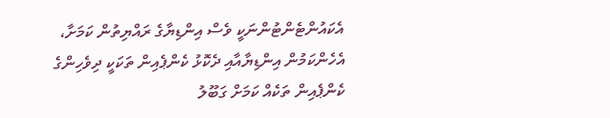އެކައުންޓެންޓުންނަކީ ވެސް އިންޑިޔާގެ ރައްޔިތުން ކަމަށާ، އެހެންކަމުން އިންޑިޔާއާއި ދެކޮޅު ކެންޕެއިން ތަކަކީ ދިވެހިންގެ ކެންޕެއިން ތަކެއް ކަމަށް ގަބޫލު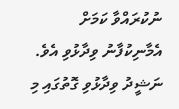ނުކުރައްވާ ކަމަށް އެމާނިކުފާނު ވިދާޅުވި އެވެ.
ނަޝީދު ވިދާޅުވި ގޮތުގައި މި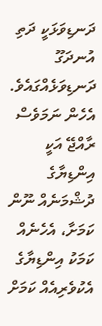ދަނޑިވަޅަކީ ދަތި އުނދަގޫ ދަނޑިވަޅެއްގައެވެ. އެހެން ނަމަވެސް ރާއްޖޭ އަކީ އިންޑިޔާގެ ދުޝްމަނެއް ނޫން ކަމަށާ، އެހެނެއް ކަމަކު އިންޑިޔާގެ އެކުވެރިއެއް ކަމަށް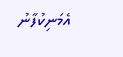އެމަނިކުފާނު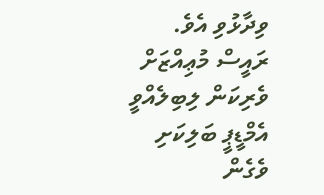ވިދާޅުވި އެވެ.
ރައީސް މުޢިއްޒަށް ވެރިކަން ލިބިލެއްވީ އެމްޑީޕީ ބަލިކަށި ވެގެން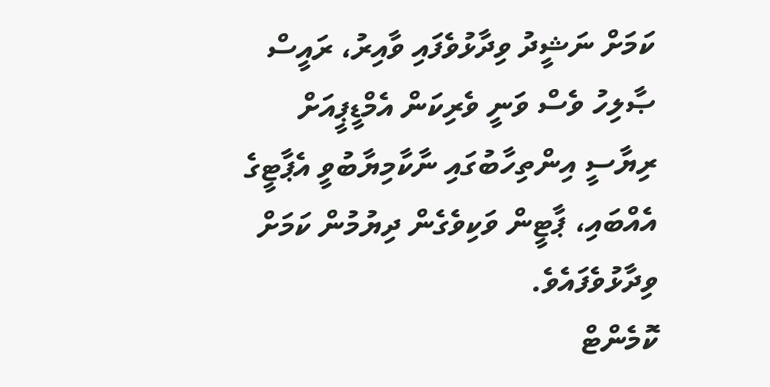ކަމަށް ނަޝީދު ވިދާޅުވެފައި ވާއިރު، ރައީސް ޞާލިހު ވެސް ވަނީ ވެރިކަން އެމްޑީޕީއަށް ރިޔާސީ އިންތިހާބުގައި ނާކާމިޔާބުވީ އެޕާޓީގެ އެއްބައި، ޕާޓީން ވަކިވެގެން ދިޔުމުން ކަމަށް ވިދާޅުވެފައެވެ.
ކޮމެންޓް